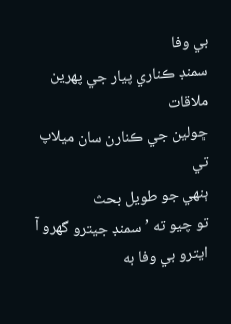بي وفا
سمنڊ ڪناري پيار جي پهرين ملاقات
ڇولين جي ڪنارن سان ميلاپ تي
ٻنهي جو طويل بحث
تو چيو ته ’سمنڊ جيترو گهرو آ
ايترو بي وفا به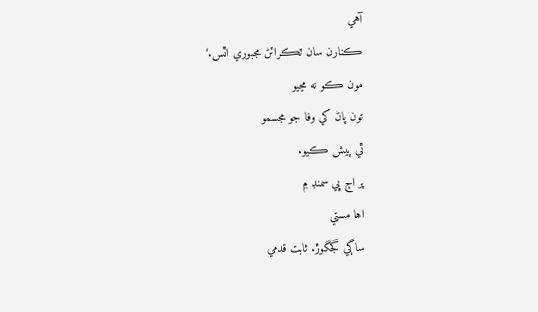آهي
ڪنارن سان ٽڪرائڻ مجبوري اٿس.‘
مون ڪو نه مڃيو
تون پاڻ کي وفا جو مجسمو
ٿي پيش ڪيو.
پر اڄ ڀي سمنڊ ۾
اها مستي
ساڳي گجگوڙ. ثابت قدمي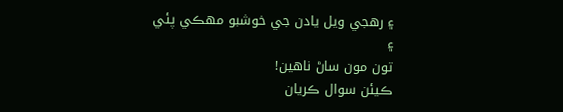۽ رهجي ويل يادن جي خوشبو مهڪي پئي
۽
تون مون ساڻ ناهين!
ڪيئن سوال ڪريان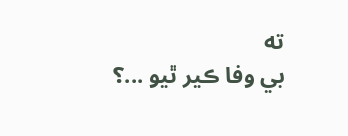ته
بي وفا ڪير ٿيو ...؟